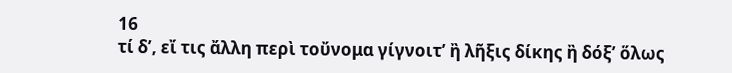16
τί δʼ, εἴ τις ἄλλη περὶ τοὔνομα γίγνοιτʼ ἢ λῆξις δίκης ἢ δόξʼ ὅλως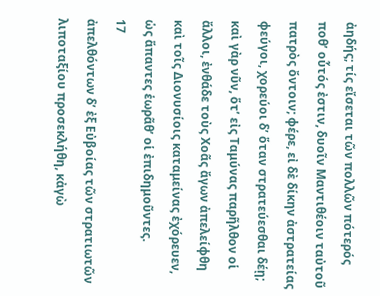ἀηδής; τίς εἴσεται τῶν πολλῶν πότερός ποθʼ οὗτός ἐστιν, δυοῖν Μαντιθέοιν ταὐτοῦ πατρὸς ὄντοιν; φέρε, εἰ δὲ δίκην ἀστρατείας φεύγοι, χορεύοι δʼ ὅταν στρατεύεσθαι δέῃ; καὶ γὰρ νῦν, ὅτʼ εἰς Ταμύνας παρῆλθον οἱ ἄλλοι, ἐνθάδε τοὺς Χοᾶς ἄγων ἀπελείφθη καὶ τοῖς Διονυσίοις καταμείνας ἐχόρευεν, ὡς ἅπαντες ἑωρᾶθʼ οἱ ἐπιδημοῦντες.
17
ἀπελθόντων δʼ ἐξ Εὐβοίας τῶν στρατιωτῶν λιποταξίου προσεκλήθη, κἀγὼ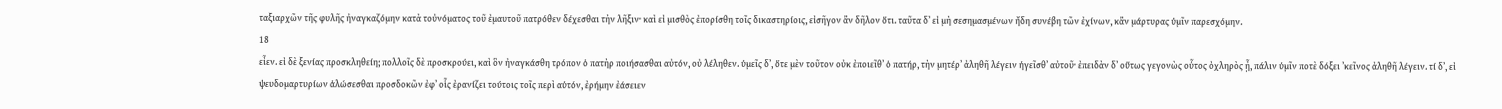ταξιαρχῶν τῆς φυλῆς ἠναγκαζόμην κατὰ τοὐνόματος τοῦ ἐμαυτοῦ πατρόθεν δέχεσθαι τὴν λῆξιν· καὶ εἰ μισθὸς ἐπορίσθη τοῖς δικαστηρίοις, εἰσῆγον ἂν δῆλον ὅτι. ταῦτα δʼ εἰ μὴ σεσημασμένων ἤδη συνέβη τῶν ἐχίνων, κἂν μάρτυρας ὑμῖν παρεσχόμην.
18
εἶεν. εἰ δὲ ξενίας προσκληθείη; πολλοῖς δὲ προσκρούει, καὶ ὃν ἠναγκάσθη τρόπον ὁ πατὴρ ποιήσασθαι αὐτόν, οὐ λέληθεν. ὑμεῖς δʼ, ὅτε μὲν τοῦτον οὐκ ἐποιεῖθʼ ὁ πατήρ, τὴν μητέρʼ ἀληθῆ λέγειν ἡγεῖσθʼ αὐτοῦ· ἐπειδὰν δʼ οὕτως γεγονὼς οὗτος ὀχληρὸς ᾖ, πάλιν ὑμῖν ποτὲ δόξει ʼκεῖνος ἀληθῆ λέγειν. τί δʼ, εἰ ψευδομαρτυρίων ἁλώσεσθαι προσδοκῶν ἐφʼ οἷς ἐρανίζει τούτοις τοῖς περὶ αὑτόν, ἐρήμην ἐάσειεν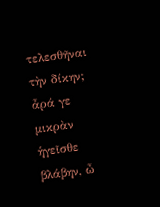τελεσθῆναι τὴν δίκην; ἆρά γε μικρὰν ἡγεῖσθε βλάβην, ὦ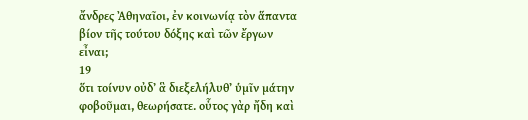ἄνδρες Ἀθηναῖοι, ἐν κοινωνίᾳ τὸν ἅπαντα βίον τῆς τούτου δόξης καὶ τῶν ἔργων εἶναι;
19
ὅτι τοίνυν οὐδʼ ἃ διεξελήλυθʼ ὑμῖν μάτην φοβοῦμαι, θεωρήσατε. οὗτος γὰρ ἤδη καὶ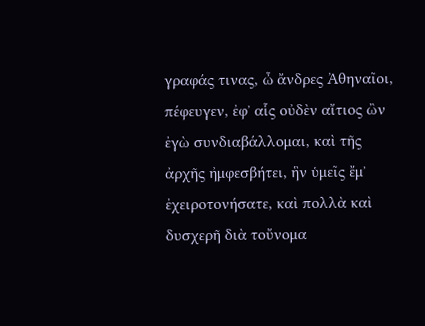γραφάς τινας, ὦ ἄνδρες Ἀθηναῖοι, πέφευγεν, ἐφʼ αἷς οὐδὲν αἴτιος ὢν ἐγὼ συνδιαβάλλομαι, καὶ τῆς ἀρχῆς ἠμφεσβήτει, ἣν ὑμεῖς ἔμʼ ἐχειροτονήσατε, καὶ πολλὰ καὶ δυσχερῆ διὰ τοὔνομα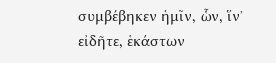συμβέβηκεν ἡμῖν, ὧν, ἵνʼ εἰδῆτε, ἑκάστων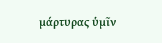μάρτυρας ὑμῖν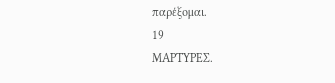παρέξομαι.
19
ΜΑΡΤΥΡΕΣ.